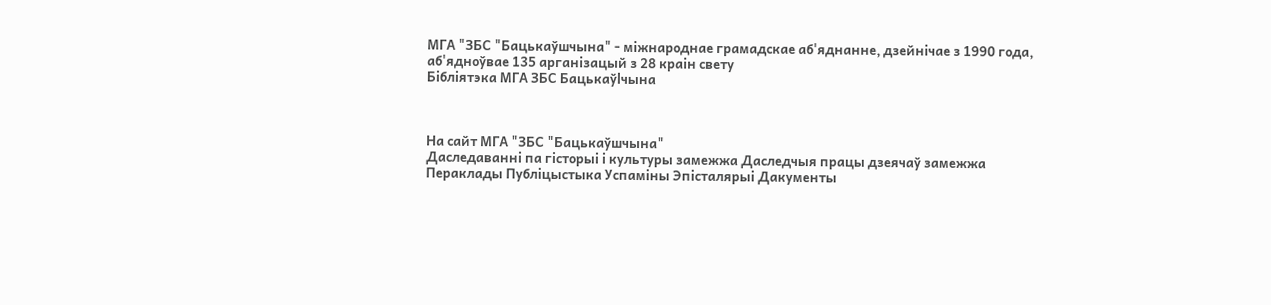МГА "ЗБС "Бацькаўшчына" - міжнароднае грамадскае аб'яднанне, дзейнічае з 1990 года, аб'ядноўвае 135 арганізацый з 28 краін свету
Бібліятэка МГА ЗБС Бацькаўlчына



На сайт МГА "ЗБС "Бацькаўшчына"
Даследаванні па гісторыі і культуры замежжа Даследчыя працы дзеячаў замежжа Пераклады Публіцыстыка Успаміны Эпісталярыі Дакументы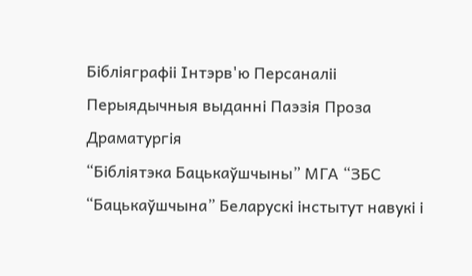Бібліяграфіі Інтэрв'ю Персаналіі Перыядычныя выданні Паэзія Проза Драматургія
“Бібліятэка Бацькаўшчыны” МГА “ЗБС “Бацькаўшчына” Беларускі інстытут навукі і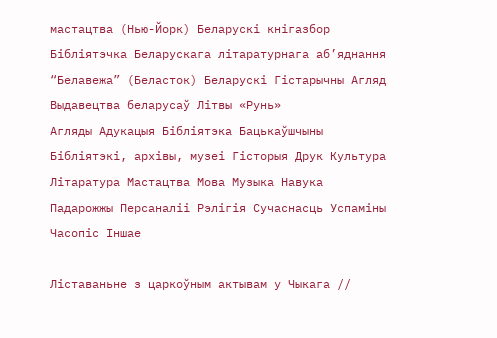мастацтва (Нью-Йорк) Беларускі кнігазбор Бібліятэчка Беларускага літаратурнага аб’яднання “Белавежа” (Беласток) Беларускі Гістарычны Агляд Выдавецтва беларусаў Літвы «Рунь»
Агляды Адукацыя Бібліятэка Бацькаўшчыны Бібліятэкі, архівы, музеі Гісторыя Друк Культура Літаратура Мастацтва Мова Музыка Навука Падарожжы Персаналіі Рэлігія Сучаснасць Успаміны Часопіс Іншае

Ліставаньне з царкоўным актывам у Чыкага //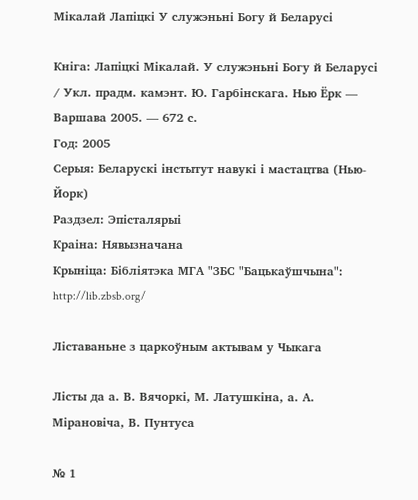Мікалай Лапіцкі У служэньні Богу й Беларусі

Кнiга: Лапіцкі Мікалай. У служэньні Богу й Беларусі / Укл. прадм. камэнт. Ю. Гарбінскага. Нью Ёрк — Варшава 2005. — 672 с.
Год: 2005
Cерыя: Беларускі інстытут навукі і мастацтва (Нью-Йорк)
Раздзел: Эпісталярыі
Краiна: Нявызначана
Крыніца: Бібліятэка МГА "ЗБС "Бацькаўшчына": http://lib.zbsb.org/

Ліставаньне з царкоўным актывам у Чыкага

Лісты да а. В. Вячоркі, М. Латушкіна, а. А. Мірановіча, В. Пунтуса

№ 1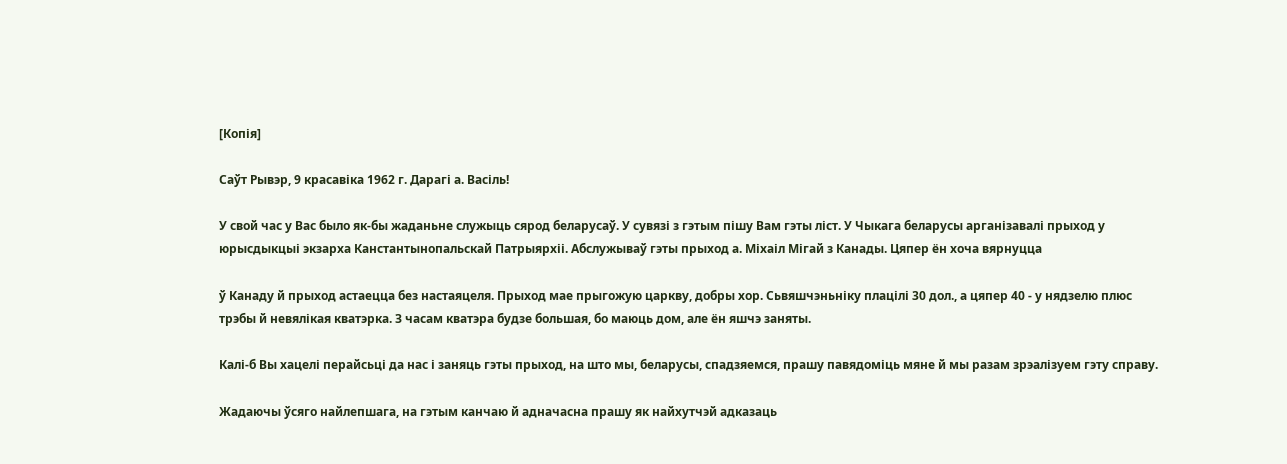[Копія]

Саўт Рывэр, 9 красавіка 1962 г. Дарагі а. Васіль!

У свой час у Вас было як-бы жаданьне служыць сярод беларусаў. У сувязі з гэтым пішу Вам гэты ліст. У Чыкага беларусы арганізавалі прыход у юрысдыкцыі экзарха Канстантынопальскай Патрыярхіі. Абслужываў гэты прыход а. Міхаіл Мігай з Канады. Цяпер ён хоча вярнуцца

ў Канаду й прыход астаецца без настаяцеля. Прыход мае прыгожую царкву, добры хор. Сьвяшчэньніку плацілі 30 дол., а цяпер 40 - у нядзелю плюс трэбы й невялікая кватэрка. З часам кватэра будзе большая, бо маюць дом, але ён яшчэ заняты.

Калі-б Вы хацелі перайсьці да нас і заняць гэты прыход, на што мы, беларусы, спадзяемся, прашу павядоміць мяне й мы разам зрэалізуем гэту справу.

Жадаючы ўсяго найлепшага, на гэтым канчаю й адначасна прашу як найхутчэй адказаць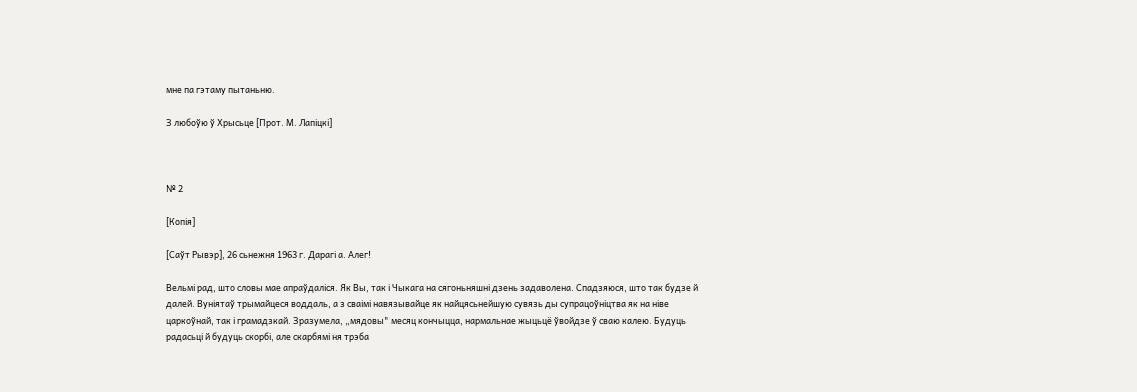мне па гэтаму пытаньню.

З любоўю ў Хрысьце [Прот. М. Лапіцкі]



№ 2

[Копія]

[Саўт Рывэр], 26 сьнежня 1963 г. Дарагі а. Алег!

Вельмі рад, што словы мае апраўдаліся. Як Вы, так і Чыкага на сягоньняшні дзень задаволена. Спадзяюся, што так будзе й далей. Вуніятаў трымайцеся воддаль, а з сваімі навязывайце як найцясьнейшую сувязь ды супрацоўніцтва як на ніве царкоўнай, так і грамадзкай. Зразумела, „мядовы" месяц кончыцца, нармальнае жыцьцё ўвойдзе ў сваю калею. Будуць радасьці й будуць скорбі, але скарбямі ня трэба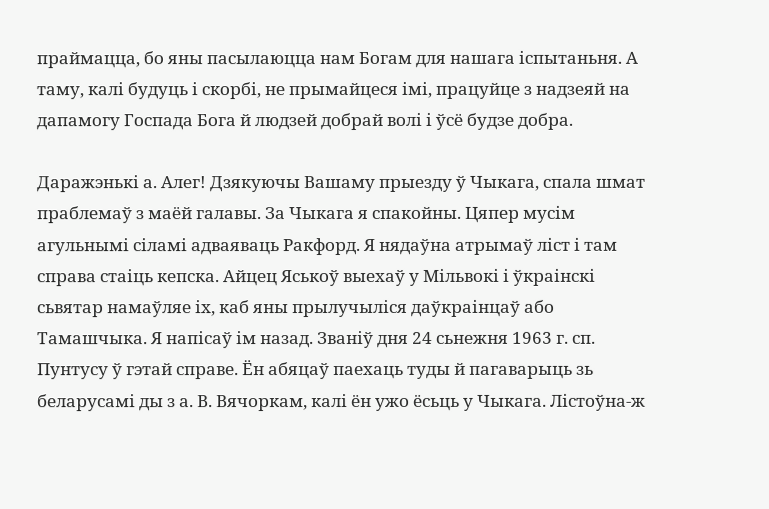праймацца, бо яны пасылаюцца нам Богам для нашага іспытаньня. А таму, калі будуць і скорбі, не прымайцеся імі, працуйце з надзеяй на дапамогу Госпада Бога й людзей добрай волі і ўсё будзе добра.

Даражэнькі а. Алег! Дзякуючы Вашаму прыезду ў Чыкага, спала шмат праблемаў з маёй галавы. За Чыкага я спакойны. Цяпер мусім агульнымі сіламі адваяваць Ракфорд. Я нядаўна атрымаў ліст і там справа стаіць кепска. Айцец Яськоў выехаў у Мільвокі і ўкраінскі сьвятар намаўляе іх, каб яны прылучыліся даўкраінцаў або Тамашчыка. Я напісаў ім назад. Званіў дня 24 сьнежня 1963 г. сп. Пунтусу ў гэтай справе. Ён абяцаў паехаць туды й пагаварыць зь беларусамі ды з а. В. Вячоркам, калі ён ужо ёсьць у Чыкага. Лістоўна-ж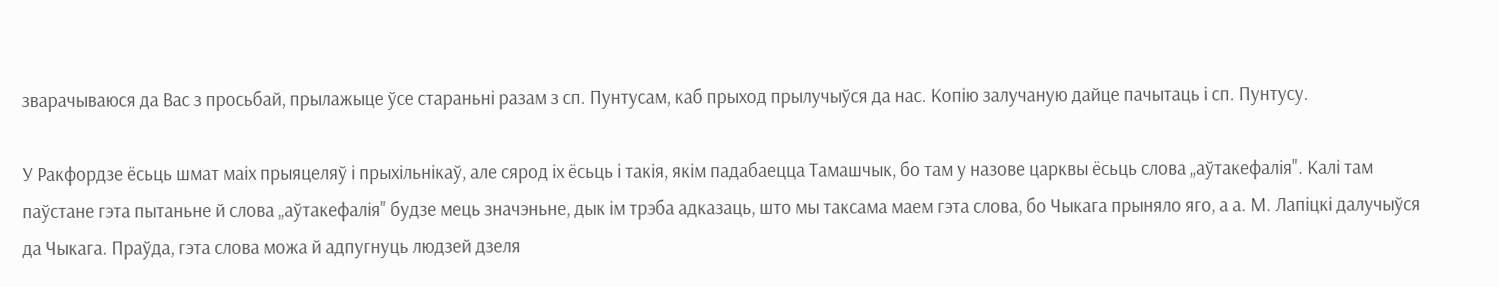зварачываюся да Вас з просьбай, прылажыце ўсе стараньні разам з сп. Пунтусам, каб прыход прылучыўся да нас. Копію залучаную дайце пачытаць і сп. Пунтусу.

У Ракфордзе ёсьць шмат маіх прыяцеляў і прыхільнікаў, але сярод іх ёсьць і такія, якім падабаецца Тамашчык, бо там у назове царквы ёсьць слова „аўтакефалія". Калі там паўстане гэта пытаньне й слова „аўтакефалія" будзе мець значэньне, дык ім трэба адказаць, што мы таксама маем гэта слова, бо Чыкага прыняло яго, а а. М. Лапіцкі далучыўся да Чыкага. Праўда, гэта слова можа й адпугнуць людзей дзеля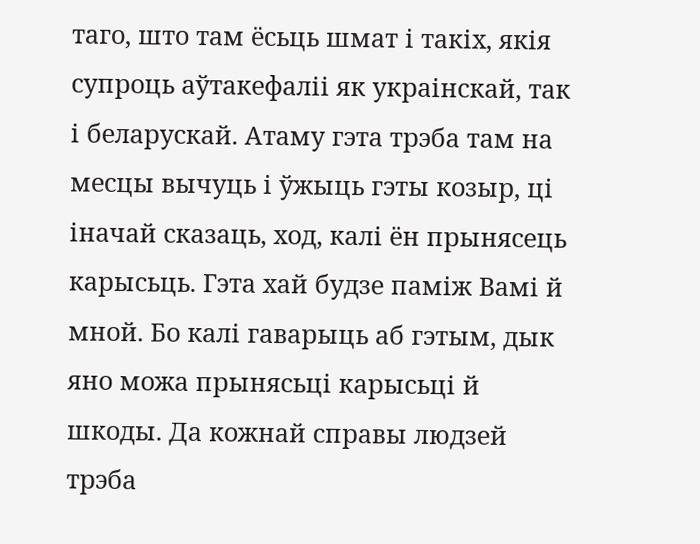таго, што там ёсьць шмат і такіх, якія супроць аўтакефаліі як украінскай, так і беларускай. Атаму гэта трэба там на месцы вычуць і ўжыць гэты козыр, ці іначай сказаць, ход, калі ён прынясець карысьць. Гэта хай будзе паміж Вамі й мной. Бо калі гаварыць аб гэтым, дык яно можа прынясьці карысьці й шкоды. Да кожнай справы людзей трэба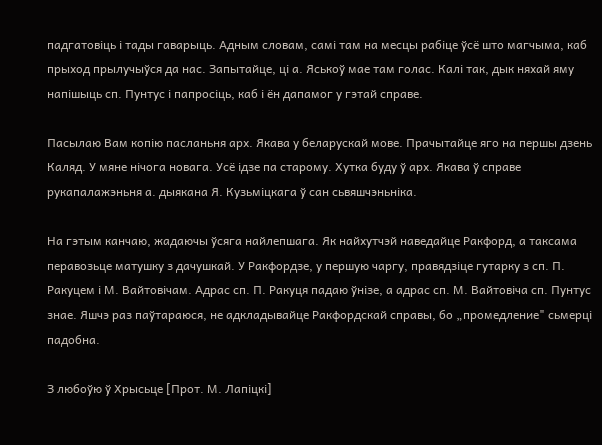падгатовіць і тады гаварыць. Адным словам, самі там на месцы рабіце ўсё што магчыма, каб прыход прылучыўся да нас. Запытайце, ці а. Яськоў мае там голас. Калі так, дык няхай яму напішыць сп. Пунтус і папросіць, каб і ён дапамог у гэтай справе.

Пасылаю Вам копію пасланьня арх. Якава у беларускай мове. Прачытайце яго на першы дзень Каляд. У мяне нічога новага. Усё ідзе па старому. Хутка буду ў арх. Якава ў справе рукапалажэньня а. дыякана Я. Кузьміцкага ў сан сьвяшчэньніка.

На гэтым канчаю, жадаючы ўсяга найлепшага. Як найхутчэй наведайце Ракфорд, а таксама перавозьце матушку з дачушкай. У Ракфордзе, у першую чаргу, правядзіце гутарку з сп. П. Ракуцем і М. Вайтовічам. Адрас сп. П. Ракуця падаю ўнізе, а адрас сп. М. Вайтовіча сп. Пунтус знае. Яшчэ раз паўтараюся, не адкладывайце Ракфордскай справы, бо „промедление" сьмерці падобна.

З любоўю ў Хрысьце [Прот. М. Лапіцкі]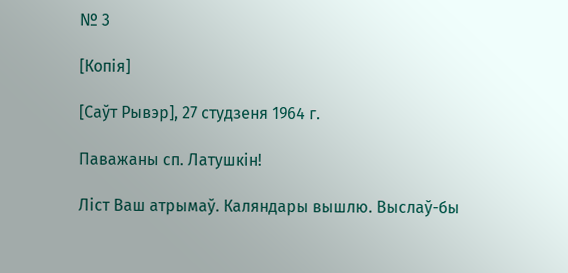№ 3

[Копія]

[Саўт Рывэр], 27 студзеня 1964 г.

Паважаны сп. Латушкін!

Ліст Ваш атрымаў. Каляндары вышлю. Выслаў-бы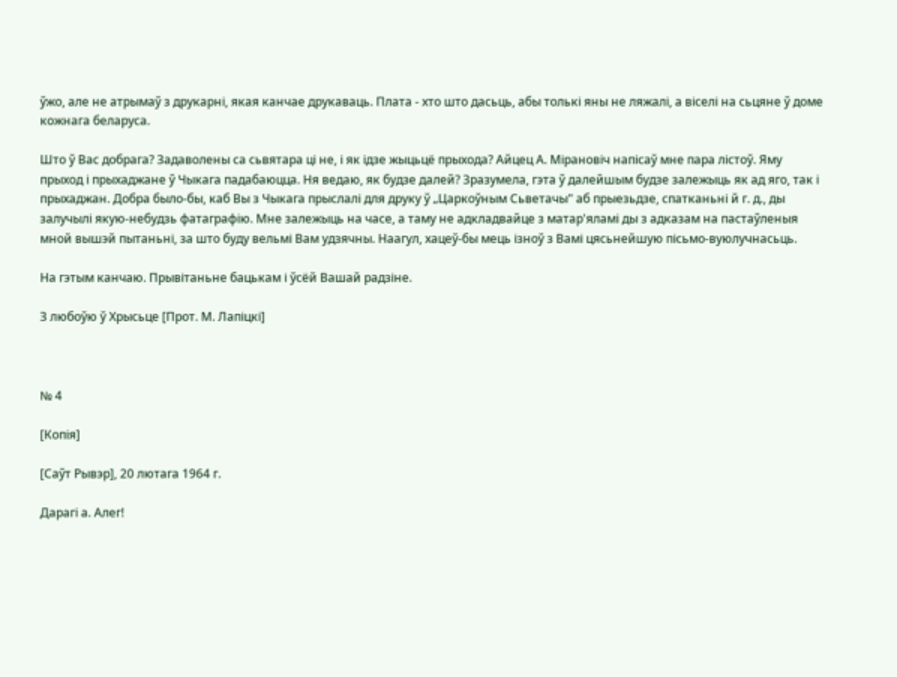ўжо, але не атрымаў з друкарні, якая канчае друкаваць. Плата - хто што дасьць, абы толькі яны не ляжалі, а віселі на сьцяне ў доме кожнага беларуса.

Што ў Вас добрага? Задаволены са сьвятара ці не, і як ідзе жыцьцё прыхода? Айцец А. Мірановіч напісаў мне пара лістоў. Яму прыход і прыхаджане ў Чыкага падабаюцца. Ня ведаю, як будзе далей? Зразумела, гэта ў далейшым будзе залежыць як ад яго, так і прыхаджан. Добра было-бы, каб Вы з Чыкага прыслалі для друку ў „Царкоўным Сьветачы" аб прыезьдзе, спатканьні й г. д., ды залучылі якую-небудзь фатаграфію. Мне залежыць на часе, а таму не адкладвайце з матар'яламі ды з адказам на пастаўленыя мной вышэй пытаньні, за што буду вельмі Вам удзячны. Наагул, хацеў-бы мець ізноў з Вамі цясьнейшую пісьмо-вуюлучнасьць.

На гэтым канчаю. Прывітаньне бацькам і ўсёй Вашай радзіне.

З любоўю ў Хрысьце [Прот. М. Лапіцкі]



№ 4

[Копія]

[Саўт Рывэр], 20 лютага 1964 г.

Дарагі а. Алег!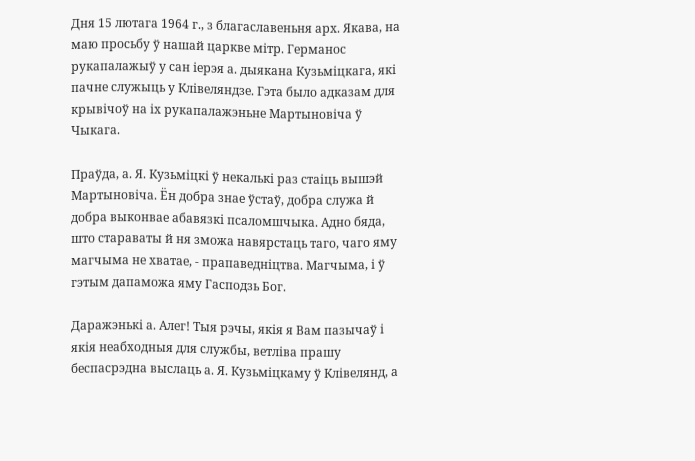Дня 15 лютага 1964 г., з благаславеньня арх. Якава, на маю просьбу ў нашай царкве мітр. Германос рукапалажыў у сан іерэя а. дыякана Кузьміцкага, які пачне служыць у Клівеляндзе. Гэта было адказам для крывічоў на іх рукапалажэньне Мартыновіча ў Чыкага.

Праўда, а. Я. Кузьміцкі ў некалькі раз стаіць вышэй Мартыновіча. Ён добра знае ўстаў, добра служа й добра выконвае абавязкі псаломшчыка. Адно бяда, што стараваты й ня зможа навярстаць таго, чаго яму магчыма не хватае, - прапаведніцтва. Магчыма, і ў гэтым дапаможа яму Гасподзь Бог.

Даражэнькі а. Алег! Тыя рэчы, якія я Вам пазычаў і якія неабходныя для службы, ветліва прашу беспасрэдна выслаць а. Я. Кузьміцкаму ў Клівелянд, а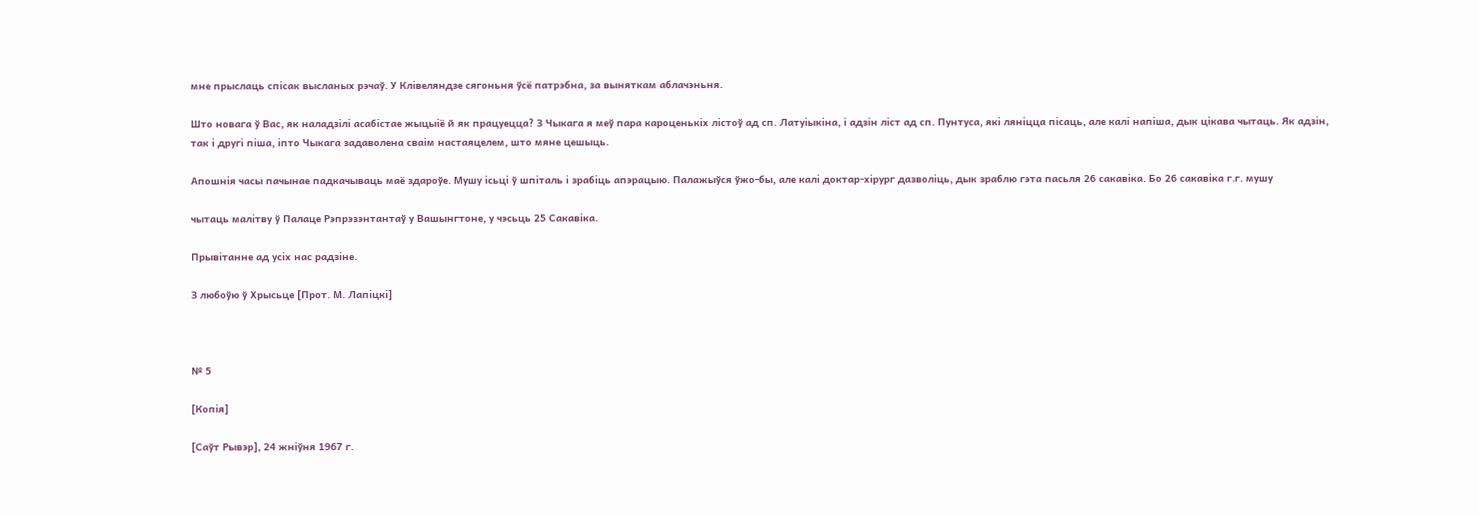мне прыслаць спісак высланых рэчаў. У Клівеляндзе сягоньня ўсё патрэбна, за выняткам аблачэньня.

Што новага ў Вас, як наладзілі асабістае жыцыіё й як працуецца? З Чыкага я меў пара кароценькіх лістоў ад сп. Латуіыкіна, і адзін ліст ад сп. Пунтуса, які ляніцца пісаць, але калі напіша, дык цікава чытаць. Як адзін, так і другі піша, іпто Чыкага задаволена сваім настаяцелем, што мяне цешыць.

Апошнія часы пачынае падкачываць маё здароўе. Мушу ісьці ў шпіталь і зрабіць апэрацыю. Палажыўся ўжо-бы, але калі доктар-хірург дазволіць, дык зраблю гэта пасьля 26 сакавіка. Бо 26 сакавіка г.г. мушу

чытаць малітву ў Палаце Рэпрэзэнтантаў у Вашынгтоне, у чэсьць 25 Сакавіка.

Прывітанне ад усіх нас радзіне.

З любоўю ў Хрысьце [Прот. М. Лапіцкі]



№ 5

[Копія]

[Саўт Рывэр], 24 жніўня 1967 г.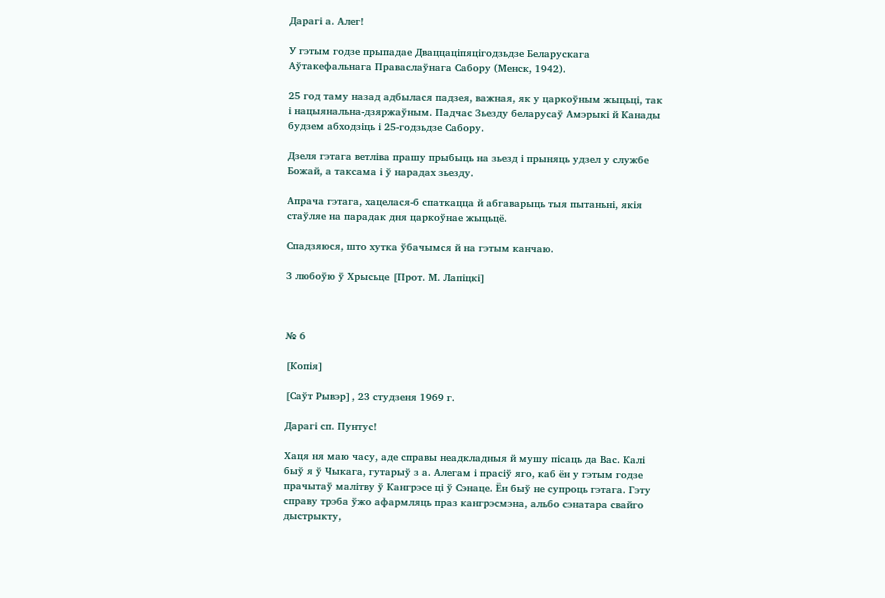Дарагі а. Алег!

У гэтым годзе прыпадае Дваццаціпяцігодзьдзе Беларускага Аўтакефальнага Праваслаўнага Сабору (Менск, 1942).

25 год таму назад адбылася падзея, важная, як у царкоўным жыцьці, так і нацыянальна-дзяржаўным. Падчас Зьезду беларусаў Амэрыкі й Канады будзем абходзіць і 25-годзьдзе Сабору.

Дзеля гэтага ветліва прашу прыбыць на зьезд і прыняць удзел у службе Божай, а таксама і ў нарадах зьезду.

Апрача гэтага, хацелася-б спаткацца й абгаварыць тыя пытаньні, якія стаўляе на парадак дня царкоўнае жыцьцё.

Спадзяюся, што хутка ўбачымся й на гэтым канчаю.

З любоўю ў Хрысьце [Прот. М. Лапіцкі]



№ 6

[Копія]

[Саўт Рывэр], 23 студзеня 1969 г.

Дарагі сп. Пунтус!

Хаця ня маю часу, аде справы неадкладныя й мушу пісаць да Вас. Калі быў я ў Чыкага, гутарыў з а. Алегам і прасіў яго, каб ён у гэтым годзе прачытаў малітву ў Кангрэсе ці ў Сэнаце. Ён быў не супроць гэтага. Гэту справу трэба ўжо афармляць праз кангрэсмэна, альбо сэнатара свайго дыстрыкту,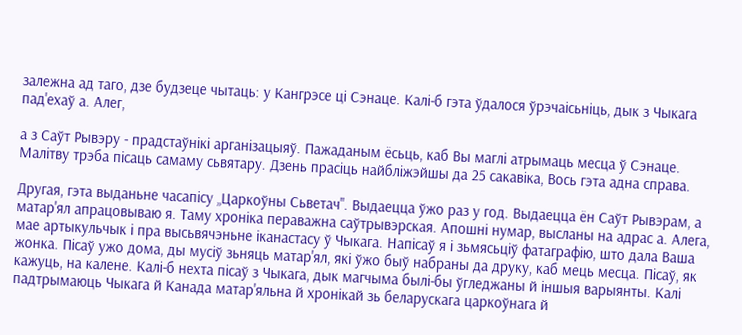залежна ад таго, дзе будзеце чытаць: у Кангрэсе ці Сэнаце. Калі-б гэта ўдалося ўрэчаісьніць, дык з Чыкага пад'ехаў а. Алег,

а з Саўт Рывэру - прадстаўнікі арганізацыяў. Пажаданым ёсьць, каб Вы маглі атрымаць месца ў Сэнаце. Малітву трэба пісаць самаму сьвятару. Дзень прасіць найбліжэйшы да 25 сакавіка, Вось гэта адна справа.

Другая, гэта выданьне часапісу „Царкоўны Сьветач". Выдаецца ўжо раз у год. Выдаецца ён Саўт Рывэрам, а матар'ял апрацовываю я. Таму хроніка пераважна саўтрывэрская. Апошні нумар, высланы на адрас а. Алега, мае артыкульчык і пра высьвячэньне іканастасу ў Чыкага. Напісаў я і зьмясьціў фатаграфію, што дала Ваша жонка. Пісаў ужо дома, ды мусіў зьняць матар'ял, які ўжо быў набраны да друку, каб мець месца. Пісаў, як кажуць, на калене. Калі-б нехта пісаў з Чыкага, дык магчыма былі-бы ўгледжаны й іншыя варыянты. Калі падтрымаюць Чыкага й Канада матар'яльна й хронікай зь беларускага царкоўнага й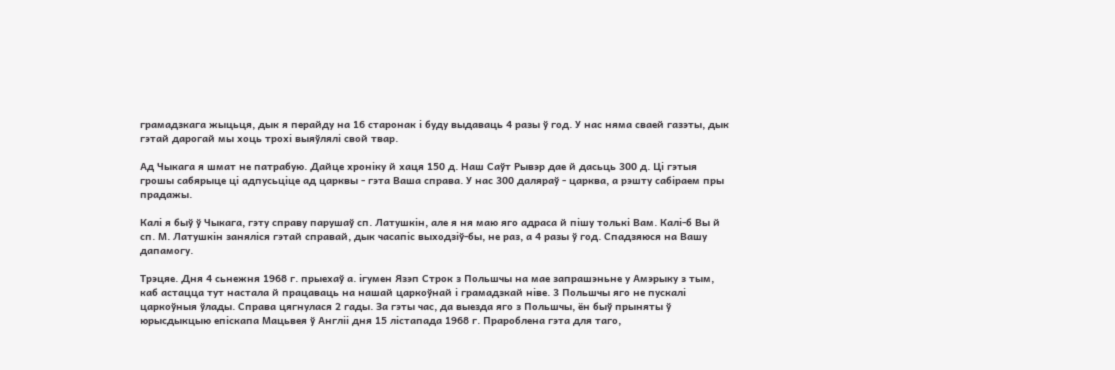грамадзкага жыцьця, дык я перайду на 16 старонак і буду выдаваць 4 разы ў год. У нас няма сваей газэты, дык гэтай дарогай мы хоць трохі выяўлялі свой твар.

Ад Чыкага я шмат не патрабую. Дайце хроніку й хаця 150 д. Наш Саўт Рывэр дае й дасьць 300 д. Ці гэтыя грошы сабярыце ці адпусьціце ад царквы - гэта Ваша справа. У нас 300 даляраў - царква, а рэшту сабіраем пры прадажы.

Калі я быў ў Чыкага, гэту справу парушаў сп. Латушкін, але я ня маю яго адраса й пішу толькі Вам. Калі-б Вы й сп. М. Латушкін заняліся гэтай справай, дык часапіс выходзіў-бы, не раз, а 4 разы ў год. Спадзяюся на Вашу дапамогу.

Трэцяе. Дня 4 сьнежня 1968 г. прыехаў а. ігумен Язэп Строк з Польшчы на мае запрашэньне у Амэрыку з тым, каб астацца тут настала й працаваць на нашай царкоўнай і грамадзкай ніве. 3 Польшчы яго не пускалі царкоўныя ўлады. Справа цягнулася 2 гады. За гэты час, да выезда яго з Польшчы, ён быў прыняты ў юрысдыкцыю епіскапа Мацьвея ў Англіі дня 15 лістапада 1968 г. Прароблена гэта для таго,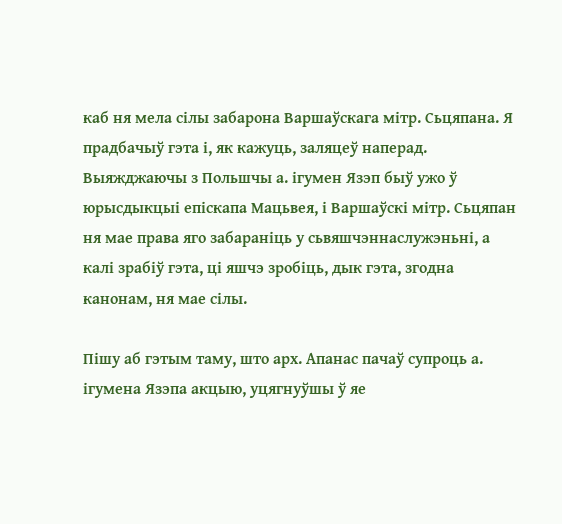каб ня мела сілы забарона Варшаўскага мітр. Сьцяпана. Я прадбачыў гэта і, як кажуць, заляцеў наперад. Выяжджаючы з Польшчы а. ігумен Язэп быў ужо ў юрысдыкцыі епіскапа Мацьвея, і Варшаўскі мітр. Сьцяпан ня мае права яго забараніць у сьвяшчэннаслужэньні, а калі зрабіў гэта, ці яшчэ зробіць, дык гэта, згодна канонам, ня мае сілы.

Пішу аб гэтым таму, што арх. Апанас пачаў супроць а. ігумена Язэпа акцыю, уцягнуўшы ў яе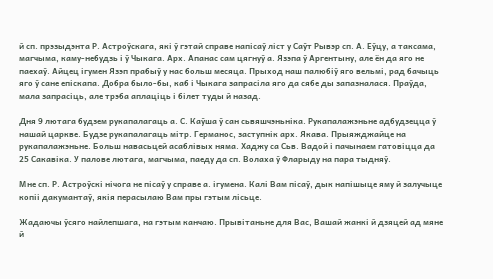й сп. прэзыдэнта Р. Астроўскага, які ў гэтай справе напісаў ліст у Саўт Рывэр сп. А. Еўцу, а таксама, магчыма, каму-небудзь і ў Чыкага. Арх. Апанас сам цягнуў а. Язэпа ў Аргентыну, але ён да яго не паехаў. Айцец ігумен Язэп прабыў у нас больш месяца. Прыход наш палюбіў яго вельмі, рад бачыць яго ў сане епіскапа. Добра было-бы, каб і Чыкага запрасіла яго да сябе ды запазналася. Праўда, мала запрасіць, але трэба аплаціць і білет туды й назад.

Дня 9 лютага будзем рукапалагаць а. С. Каўша ў сан сьвяшчэньніка. Рукапалажэньне адбудзецца ў нашай царкве. Будзе рукапалагаць мітр. Германос, заступнік арх. Якава. Прыяжджайце на рукапалажэньне. Больш навасьцей асаблівых няма. Хаджу са Сьв. Вадой і пачынаем гатовіцца да 25 Сакавіка. У палове лютага, магчыма, паеду да сп. Волаха ў Фларыду на пара тыдняў.

Мне сп. Р. Астроўскі нічога не пісаў у справе а. ігумена. Калі Вам пісаў, дык напішыце яму й залучыце копіі дакумантаў, якія перасылаю Вам пры гэтым лісьце.

Жадаючы ўсяго найлепшага, на гэтым канчаю. Прывітаньне для Вас, Вашай жанкі й дзяцей ад мяне й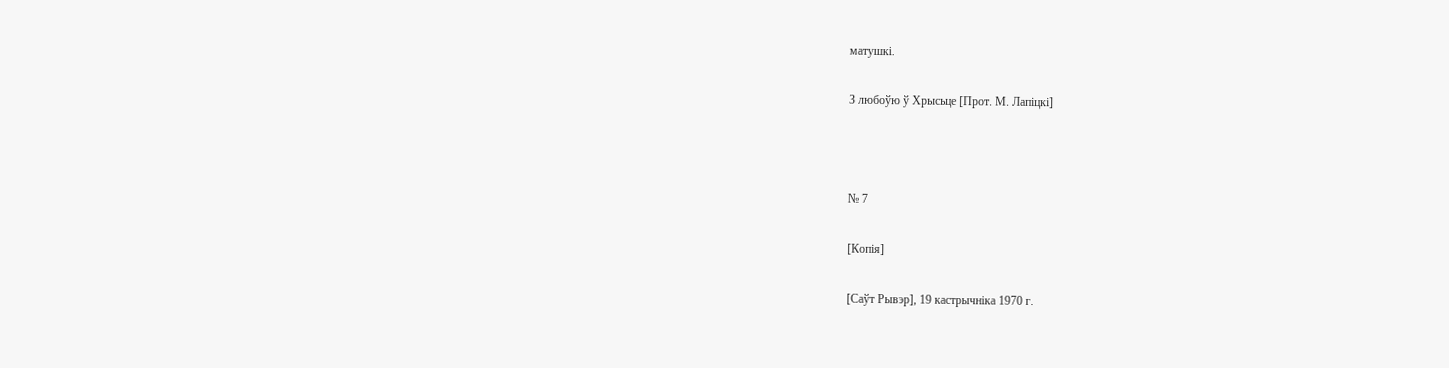матушкі.

З любоўю ў Хрысьце [Прот. М. Лапіцкі]



№ 7

[Копія]

[Саўт Рывэр], 19 кастрычніка 1970 г.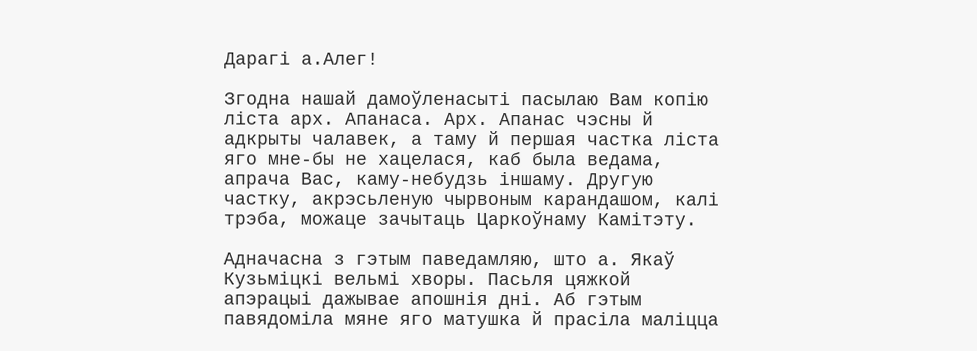Дарагі а.Алег!

Згодна нашай дамоўленасыті пасылаю Вам копію ліста арх. Апанаса. Арх. Апанас чэсны й адкрыты чалавек, а таму й першая частка ліста яго мне-бы не хацелася, каб была ведама, апрача Вас, каму-небудзь іншаму. Другую частку, акрэсьленую чырвоным карандашом, калі трэба, можаце зачытаць Царкоўнаму Камітэту.

Адначасна з гэтым паведамляю, што а. Якаў Кузьміцкі вельмі хворы. Пасьля цяжкой апэрацыі дажывае апошнія дні. Аб гэтым павядоміла мяне яго матушка й прасіла маліцца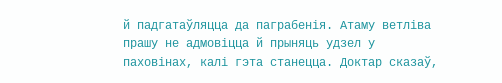й падгатаўляцца да паграбенія. Атаму ветліва прашу не адмовіцца й прыняць удзел у паховінах, калі гэта станецца. Доктар сказаў,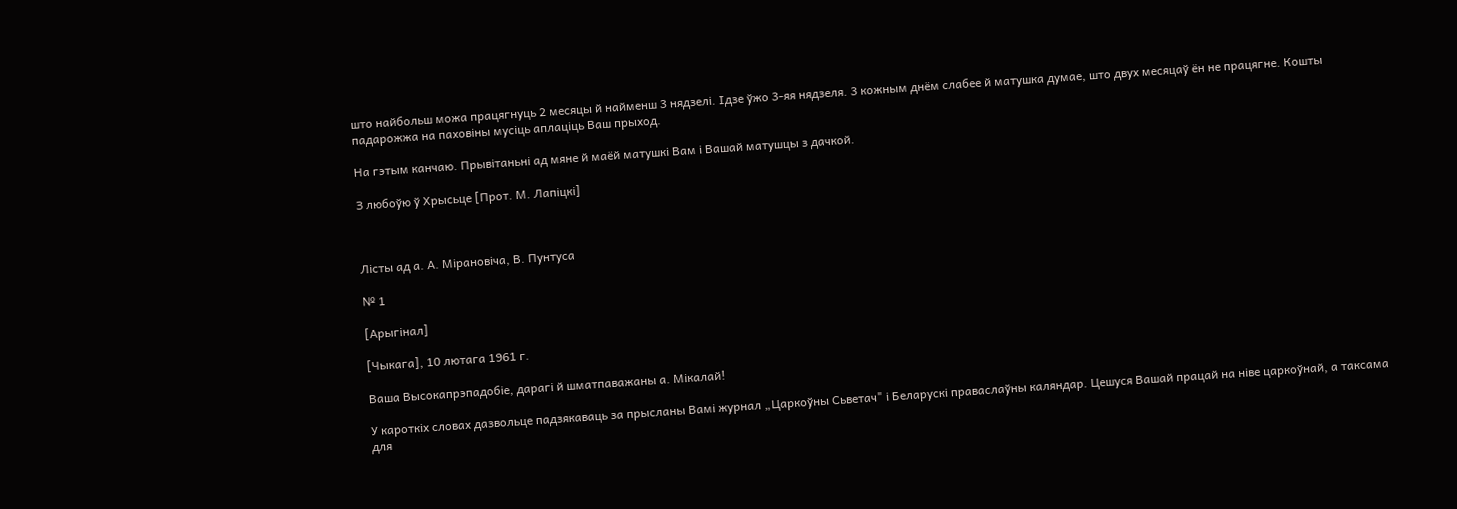што найбольш можа працягнуць 2 месяцы й найменш 3 нядзелі. Ідзе ўжо 3-яя нядзеля. 3 кожным днём слабее й матушка думае, што двух месяцаў ён не працягне. Кошты падарожжа на паховіны мусіць аплаціць Ваш прыход.

На гэтым канчаю. Прывітаньні ад мяне й маёй матушкі Вам і Вашай матушцы з дачкой.

З любоўю ў Хрысьце [Прот. М. Лапіцкі]



Лісты ад а. А. Мірановіча, В. Пунтуса

№ 1

[Арыгінал]

[Чыкага], 10 лютага 1961 г.

Ваша Высокапрэпадобіе, дарагі й шматпаважаны а. Мікалай!

У кароткіх словах дазвольце падзякаваць за прысланы Вамі журнал „Царкоўны Сьветач" і Беларускі праваслаўны каляндар. Цешуся Вашай працай на ніве царкоўнай, а таксама для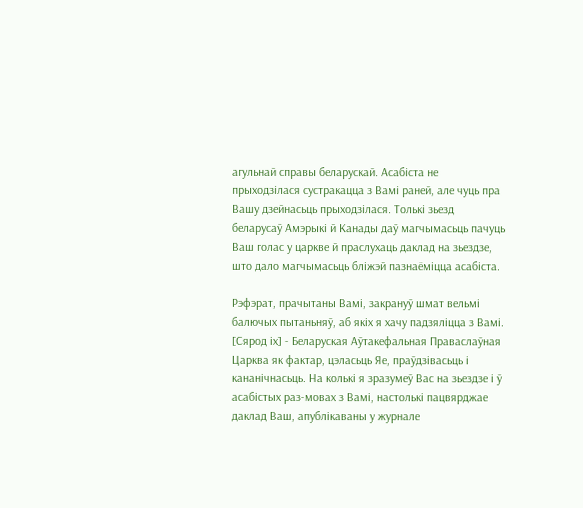агульнай справы беларускай. Асабіста не прыходзілася сустракацца з Вамі раней, але чуць пра Вашу дзейнасьць прыходзілася. Толькі зьезд беларусаў Амэрыкі й Канады даў магчымасьць пачуць Ваш голас у царкве й праслухаць даклад на зьездзе, што дало магчымасьць бліжэй пазнаёміцца асабіста.

Рэфэрат, прачытаны Вамі, закрануў шмат вельмі балючых пытаньняў, аб якіх я хачу падзяліцца з Вамі. [Сярод іх] - Беларуская Аўтакефальная Праваслаўная Царква як фактар, цэласьць Яе, праўдзівасьць і кананічнасьць. На колькі я зразумеў Вас на зьездзе і ў асабістых раз-мовах з Вамі, настолькі пацвярджае даклад Ваш, апублікаваны у журнале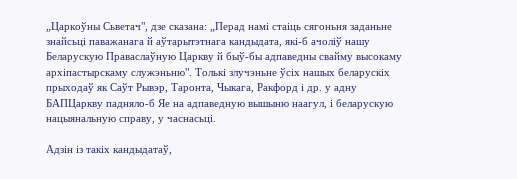„Царкоўны Сьветач", дзе сказана: „Перад намі стаіць сягоньня заданьне знайсьці паважанага й аўтарытэтнага кандыдата, які-б ачоліў нашу Беларускую Праваслаўную Царкву й быў-бы адпаведны свайму высокаму архіпастырскаму служэньню". Толькі злучэньне ўсіх нашых беларускіх прыходаў як Саўт Рывэр, Таронта, Чыкага, Ракфорд і др. у адну БАПЦаркву падняло-б Яе на адпаведную вышыню наагул, і беларускую нацыянальную справу, у часнасьці.

Адзін із такіх кандыдатаў,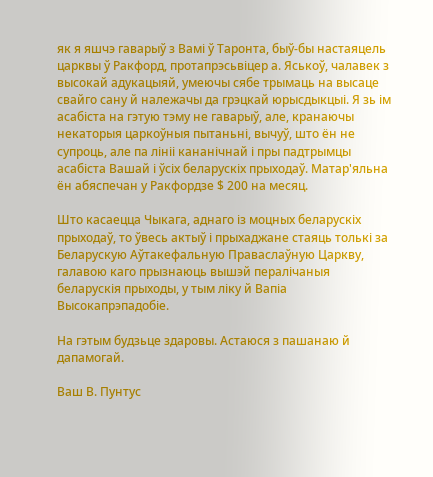як я яшчэ гаварыў з Вамі ў Таронта, быў-бы настаяцель царквы ў Ракфорд, протапрэсьвіцер а. Яськоў, чалавек з высокай адукацыяй, умеючы сябе трымаць на высаце свайго сану й належачы да грэцкай юрысдыкцыі. Я зь ім асабіста на гэтую тэму не гаварыў, але, кранаючы некаторыя царкоўныя пытаньні, вычуў, што ён не супроць, але па лініі кананічнай і пры падтрымцы асабіста Вашай і ўсіх беларускіх прыходаў. Матар'яльна ён абяспечан у Ракфордзе $ 200 на месяц.

Што касаецца Чыкага, аднаго із моцных беларускіх прыходаў, то ўвесь актыў і прыхаджане стаяць толькі за Беларускую Аўтакефальную Праваслаўную Царкву, галавою каго прызнаюць вышэй пералічаныя беларускія прыходы, у тым ліку й Вапіа Высокапрэпадобіе.

На гэтым будзьце здаровы. Астаюся з пашанаю й дапамогай.

Ваш В. Пунтус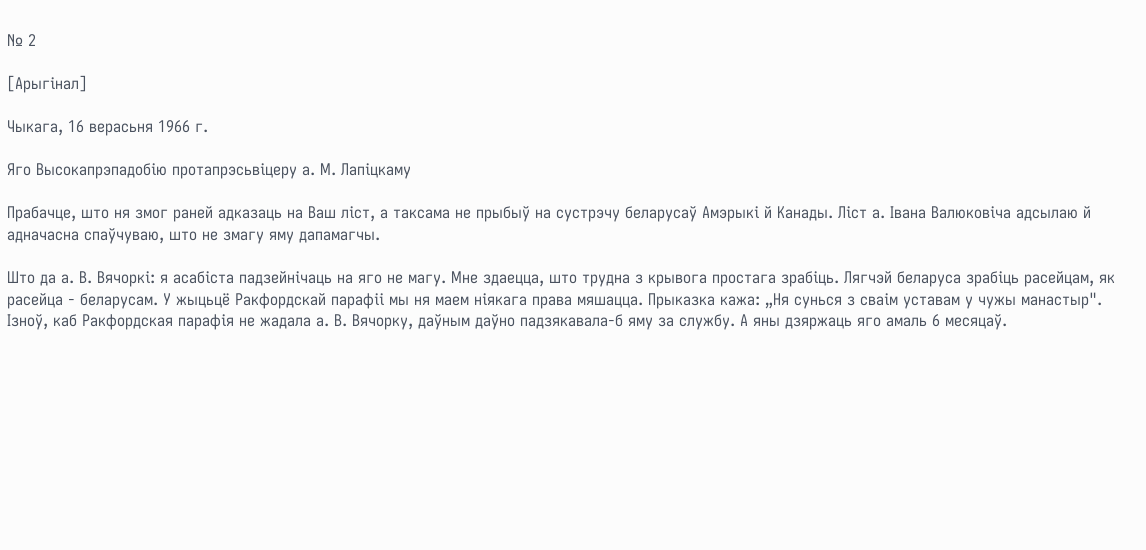№ 2

[Арыгінал]

Чыкага, 16 верасьня 1966 г.

Яго Высокапрэпадобію протапрэсьвіцеру а. М. Лапіцкаму

Прабачце, што ня змог раней адказаць на Ваш ліст, а таксама не прыбыў на сустрэчу беларусаў Амэрыкі й Канады. Ліст а. Івана Валюковіча адсылаю й адначасна спаўчуваю, што не змагу яму дапамагчы.

Што да а. В. Вячоркі: я асабіста падзейнічаць на яго не магу. Мне здаецца, што трудна з крывога простага зрабіць. Лягчэй беларуса зрабіць расейцам, як расейца - беларусам. У жыцьцё Ракфордскай парафіі мы ня маем ніякага права мяшацца. Прыказка кажа: „Ня сунься з сваім уставам у чужы манастыр". Ізноў, каб Ракфордская парафія не жадала а. В. Вячорку, даўным даўно падзякавала-б яму за службу. А яны дзяржаць яго амаль 6 месяцаў.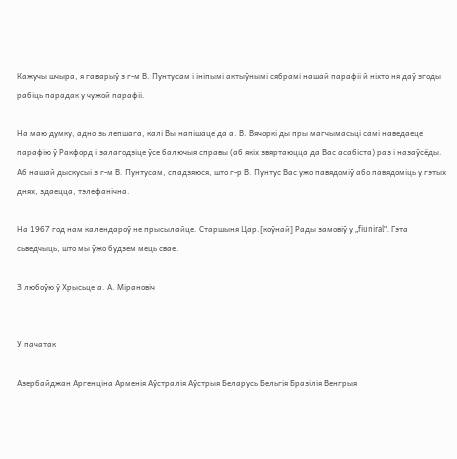Кажучы шчыра, я гаварыў з г-м В. Пунтусам і ініпымі актыўнымі сябрамі нашай парафіі й ніхто ня даў згоды рабіць парадак у чужой парафіі.

На маю думку, адно зь лепшага, калі Вы напішаце да а. В. Вячоркі ды пры магчымасьці самі наведаеце парафію ў Ракфорд і залагодзіце ўсе балючыя справы (аб якіх звяртаюцца да Вас асабіста) раз і назаўсёды. Аб нашай дыскусыі з г-м В. Пунтусам, спадзяюся, што г-р В. Пунтус Вас ужо павядоміў або павядоміць у гэтых днях, здаецца, тэлефанічна.

На 1967 год нам календароў не прысылайце. Старшыня Цар.[коўнай] Рады замовіў у „fiuniral". Гэта сьведчыць, што мы ўжо будзем мець свае.

З любоўю ў Хрысьце а. А. Мірановіч


У пачатак

Азербайджан Аргенціна Арменія Аўстралія Аўстрыя Беларусь Бельгія Бразілія Венгрыя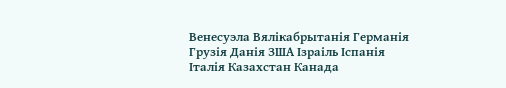Венесуэла Вялікабрытанія Германія Грузія Данія ЗША Ізраіль Іспанія Італія Казахстан Канада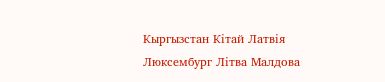Кыргызстан Кітай Латвія Люксембург Літва Малдова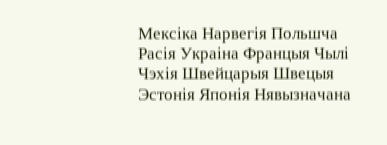Мексіка Нарвегія Польшча Расія Украіна Францыя Чылі Чэхія Швейцарыя Швецыя Эстонія Японія Нявызначана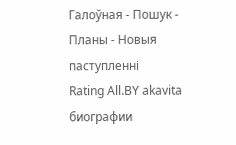Галоўная - Пошук - Планы - Новыя паступленні
Rating All.BY akavita биографии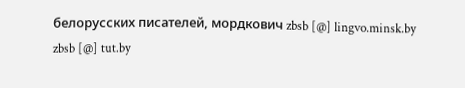белорусских писателей, мордкович zbsb [@] lingvo.minsk.by
zbsb [@] tut.by